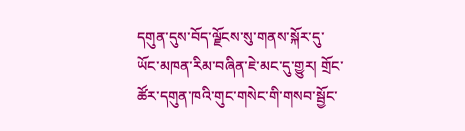དགུན་དུས་བོད་ལྗོངས་སུ་གནས་སྐོར་དུ་ཡོང་མཁན་རིམ་བཞིན་ཇེ་མང་དུ་གྱུར། གྲོང་ཚོར་དགུན་ཁའི་གུང་གསེང་གི་གསབ་སྦྱོང་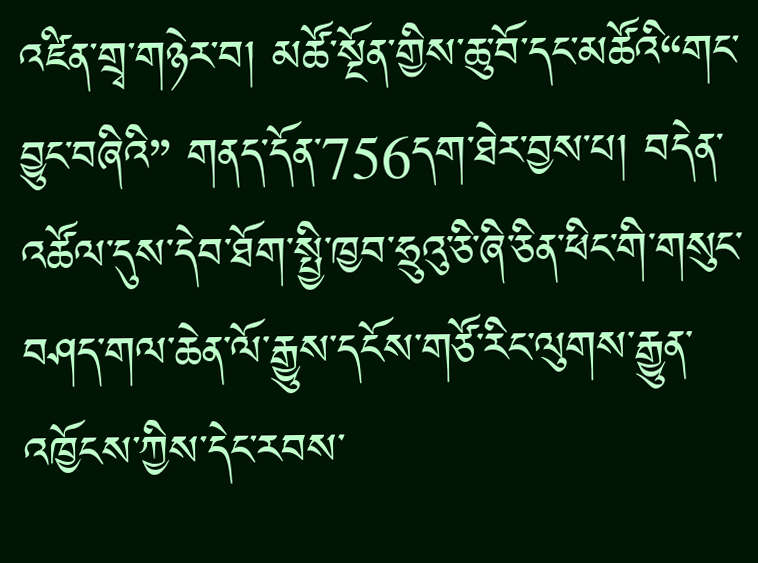འཛིན་གྲྭ་གཉེར་བ། མཚོ་སྔོན་གྱིས་ཆུ་བོ་དང་མཚོའི“གང་བྱུང་བཞིའི” གནད་དོན་756དག་ཐེར་བྱས་པ། བདེན་འཚོལ་དུས་དེབ་ཐོག་སྤྱི་ཁྱབ་ཧྲུའུ་ཅི་ཞི་ཅིན་ཕིང་གི་གསུང་བཤད་གལ་ཆེན་ལོ་རྒྱུས་དངོས་གཙོ་རིང་ལུགས་རྒྱུན་འཁྱོངས་ཀྱིས་དེང་རབས་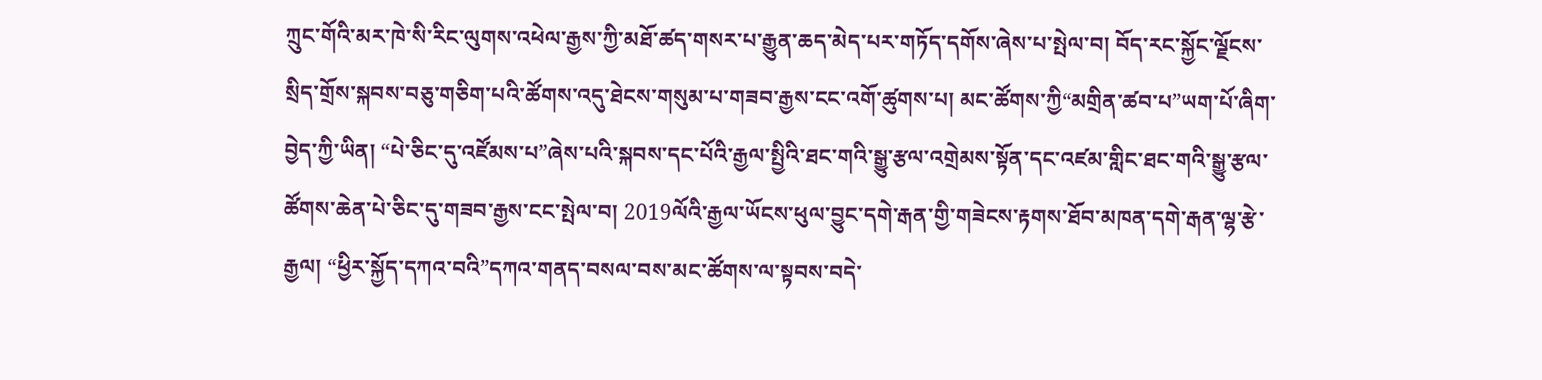ཀྲུང་གོའི་མར་ཁེ་སི་རིང་ལུགས་འཕེལ་རྒྱས་ཀྱི་མཐོ་ཚད་གསར་པ་རྒྱུན་ཆད་མེད་པར་གཏོད་དགོས་ཞེས་པ་སྤེལ་བ། བོད་རང་སྐྱོང་ལྗོངས་སྲིད་གྲོས་སྐབས་བཅུ་གཅིག་པའི་ཚོགས་འདུ་ཐེངས་གསུམ་པ་གཟབ་རྒྱས་ངང་འགོ་ཚུགས་པ། མང་ཚོགས་ཀྱི“མགྲིན་ཚབ་པ”ཡག་པོ་ཞིག་བྱེད་ཀྱི་ཡིན། “པེ་ཅིང་དུ་འཛོམས་པ”ཞེས་པའི་སྐབས་དང་པོའི་རྒྱལ་སྤྱིའི་ཐང་གའི་སྒྱུ་རྩལ་འགྲེམས་སྟོན་དང་འཛམ་གླིང་ཐང་གའི་སྒྱུ་རྩལ་ཚོགས་ཆེན་པེ་ཅིང་དུ་གཟབ་རྒྱས་ངང་སྤེལ་བ། 2019ལོའི་རྒྱལ་ཡོངས་ཕུལ་བྱུང་དགེ་རྒན་གྱི་གཟེངས་རྟགས་ཐོབ་མཁན་དགེ་རྒན་ལྷ་རྩེ་རྒྱལ། “ཕྱིར་སྐྱོད་དཀའ་བའི”དཀའ་གནད་བསལ་བས་མང་ཚོགས་ལ་སྟབས་བདེ་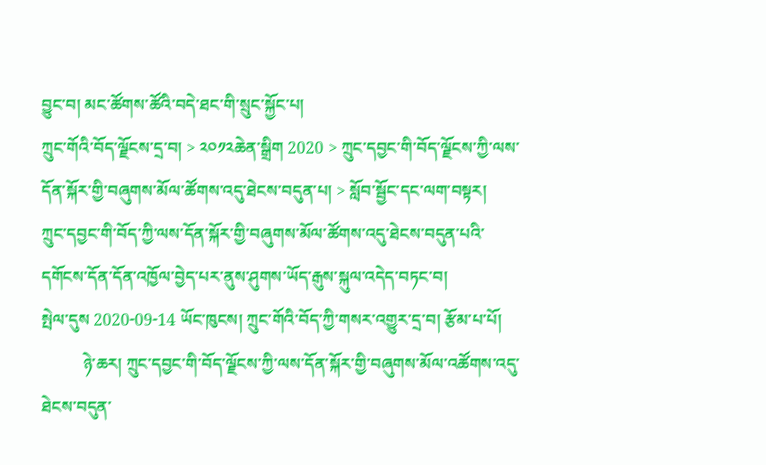བྱུང་བ། མང་ཚོགས་ཚོའི་བདེ་ཐང་གི་སྲུང་སྐྱོང་པ།
ཀྲུང་གོའི་བོད་ལྗོངས་དྲ་བ། > ༢༠༡༢ཆེན་སྒྲིག 2020 > ཀྲུང་དབྱང་གི་བོད་ལྗོངས་ཀྱི་ལས་དོན་སྐོར་གྱི་བཞུགས་མོལ་ཚོགས་འདུ་ཐེངས་བདུན་པ། > སློབ་སྦྱོང་དང་ལག་བསྟར།
ཀྲུང་དབྱང་གི་བོད་ཀྱི་ལས་དོན་སྐོར་གྱི་བཞུགས་མོལ་ཚོགས་འདུ་ཐེངས་བདུན་པའི་དགོངས་དོན་དོན་འཁྱོལ་བྱེད་པར་ནུས་ཤུགས་ཡོད་རྒུས་སྐུལ་འདེད་བཏང་བ།
སྤེལ་དུས 2020-09-14 ཡོང་ཁུངས། ཀྲུང་གོའི་བོད་ཀྱི་གསར་འགྱུར་དྲ་བ། རྩོམ་པ་པོ།
          ཉེ་ཆར། ཀྲུང་དབྱང་གི་བོད་ལྗོངས་ཀྱི་ལས་དོན་སྐོར་གྱི་བཞུགས་མོལ་འཚོགས་འདུ་ཐེངས་བདུན་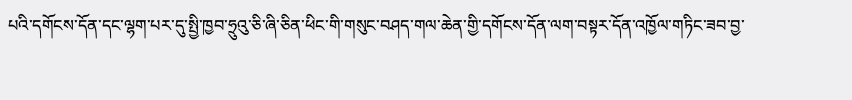པའི་དགོངས་དོན་དང་ལྷག་པར་དུ་སྤྱི་ཁྱབ་ཧྲུའུ་ཅི་ཞི་ཅིན་ཕིང་གི་གསུང་བཤད་གལ་ཆེན་གྱི་དགོངས་དོན་ལག་བསྟར་དོན་འཁྱོལ་གཏིང་ཟབ་བྱ་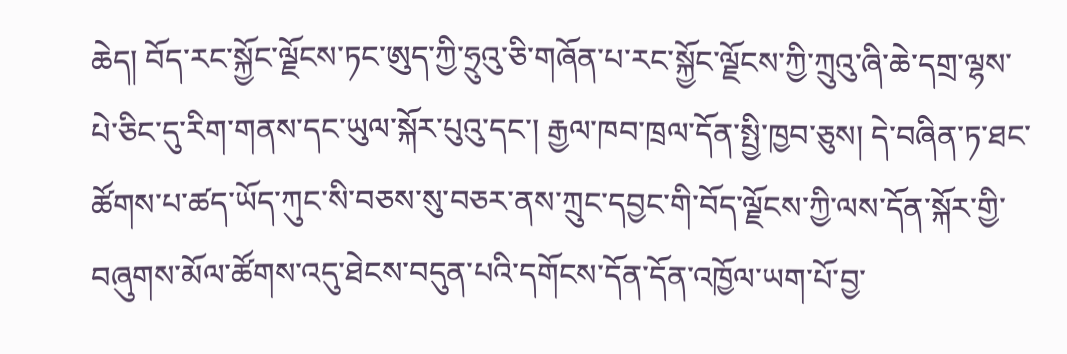ཆེད། བོད་རང་སྐྱོང་ལྗོངས་ཏང་ཨུད་ཀྱི་ཧྲུའུ་ཅི་གཞོན་པ་རང་སྐྱོང་ལྗོངས་ཀྱི་ཀྲུའུ་ཞི་ཆེ་དགྲ་ལྷས་པེ་ཅིང་དུ་རིག་གནས་དང་ཡུལ་སྐོར་པུའུ་དང་། རྒྱལ་ཁབ་ཁྲལ་དོན་སྤྱི་ཁྱབ་ཅུས། དེ་བཞིན་ཏ་ཐང་ཚོགས་པ་ཚད་ཡོད་ཀུང་སི་བཅས་སུ་བཅར་ནས་ཀྲུང་དབྱང་གི་བོད་ལྗོངས་ཀྱི་ལས་དོན་སྐོར་གྱི་བཞུགས་མོལ་ཚོགས་འདུ་ཐེངས་བདུན་པའི་དགོངས་དོན་དོན་འཁྱོལ་ཡག་པོ་བྱ་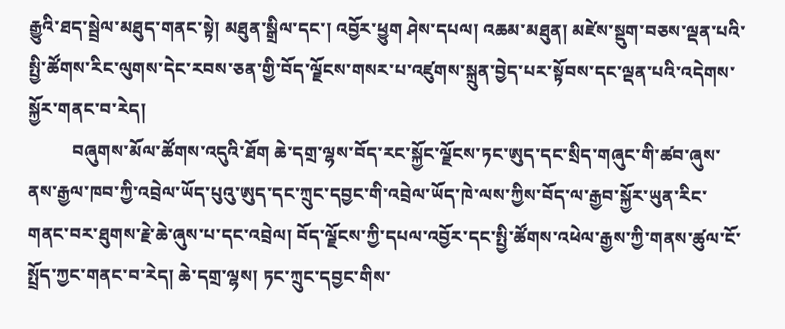རྒྱུའི་ཐད་སྦྲེལ་མཐུད་གནང་སྟེ། མཐུན་སྒྲིལ་དང་། འབྱོར་ཕྱུག ཤེས་དཔལ། འཆམ་མཐུན། མཛེས་སྡུག་བཅས་ལྡན་པའི་སྤྱི་ཚོགས་རིང་ལུགས་དེང་རབས་ཅན་གྱི་བོད་ལྗོངས་གསར་པ་འཛུགས་སྐྲུན་བྱེད་པར་སྟོབས་དང་ལྡན་པའི་འདེགས་སྐྱོར་གནང་བ་རེད།
          བཞུགས་མོལ་ཚོགས་འདུའི་ཐོག ཆེ་དགྲ་ལྷས་བོད་རང་སྐྱོང་ལྗོངས་ཏང་ཨུད་དང་སྲིད་གཞུང་གི་ཚབ་ཞུས་ནས་རྒྱལ་ཁབ་ཀྱི་འབྲེལ་ཡོད་པུའུ་ཨུད་དང་ཀྲུང་དབྱང་གི་འབྲེལ་ཡོད་ཁེ་ལས་ཀྱིས་བོད་ལ་རྒྱབ་སྐྱོར་ཡུན་རིང་གནང་བར་ཐུགས་རྗེ་ཆེ་ཞུས་པ་དང་འབྲེལ། བོད་ལྗོངས་ཀྱི་དཔལ་འབྱོར་དང་སྤྱི་ཚོགས་འཕེལ་རྒྱས་ཀྱི་གནས་ཚུལ་ངོ་སྤྲོད་ཀྱང་གནང་བ་རེད། ཆེ་དགྲ་ལྷས། ཏང་ཀྲུང་དབྱང་གིས་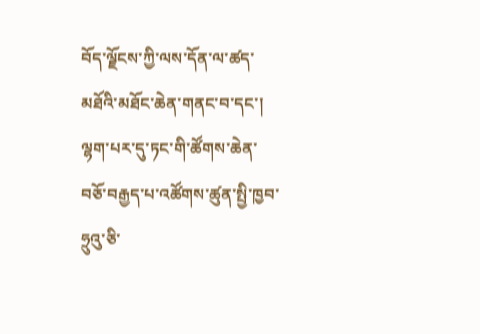བོད་ལྗོངས་ཀྱི་ལས་དོན་ལ་ཚད་མཐོའི་མཐོང་ཆེན་གནང་བ་དང་། ལྷག་པར་དུ་ཏང་གི་ཚོགས་ཆེན་བཅོ་བརྒྱད་པ་འཚོགས་ཚུན་སྤྱི་ཁྱབ་ཧྲུའུ་ཅི་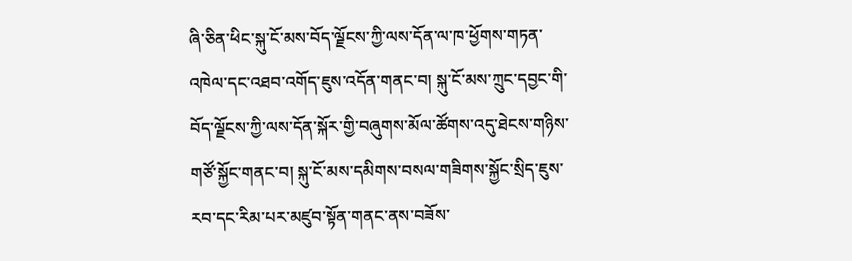ཞི་ཅིན་ཕིང་སྐུ་ངོ་མས་བོད་ལྗོངས་ཀྱི་ལས་དོན་ལ་ཁ་ཕྱོགས་གཏན་འཁེལ་དང་འཐབ་འགོད་ཇུས་འདོན་གནང་བ། སྐུ་ངོ་མས་ཀྲུང་དབྱང་གི་བོད་ལྗོངས་ཀྱི་ལས་དོན་སྐོར་གྱི་བཞུགས་མོལ་ཚོགས་འདུ་ཐེངས་གཉིས་གཙོ་སྐྱོང་གནང་བ། སྐུ་ངོ་མས་དམིགས་བསལ་གཟིགས་སྐྱོང་སྲིད་ཇུས་རབ་དང་རིམ་པར་མཛུབ་སྟོན་གནང་ནས་བཟོས་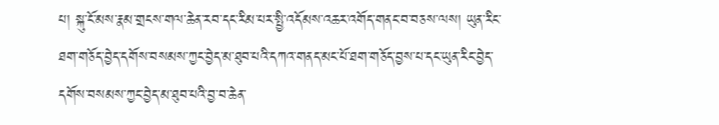པ། སྐུ་ངོ་མས་རྣམ་གྲངས་གལ་ཆེན་རབ་དང་རིམ་པར་སྤྱི་འདོམས་འཆར་འགོད་གནང་བ་བཅས་ལས། ཡུན་རིང་ཐག་གཅོད་བྱེད་དགོས་བསམས་ཀྱང་བྱེད་མ་ཐུབ་པའི་དཀའ་གནད་མང་པོ་ཐག་གཅོད་བྱས་པ་དང་ཡུན་རིང་བྱེད་དགོས་བསམས་ཀྱང་བྱེད་མ་ཐུབ་པའི་བྱ་བ་ཆེན་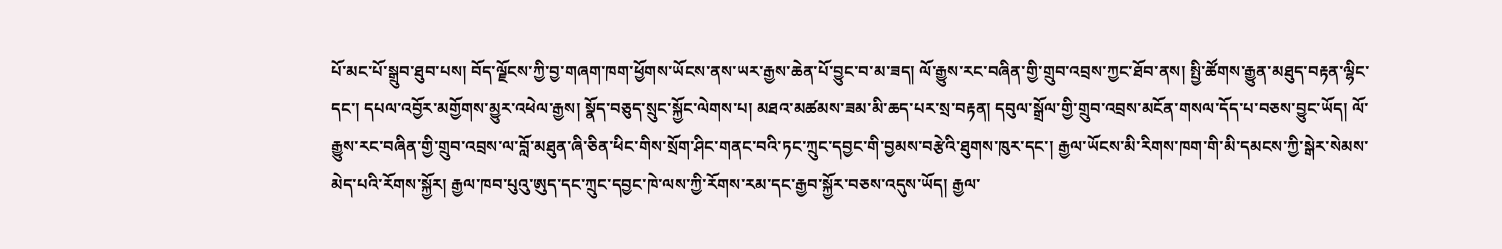པོ་མང་པོ་སྒྲུབ་ཐུབ་པས། བོད་ལྗོངས་ཀྱི་བྱ་གཞག་ཁག་ཕྱོགས་ཡོངས་ནས་ཡར་རྒྱས་ཆེན་པོ་བྱུང་བ་མ་ཟད། ལོ་རྒྱུས་རང་བཞིན་གྱི་གྲུབ་འབྲས་ཀྱང་ཐོབ་ནས། སྤྱི་ཚོགས་རྒྱུན་མཐུད་བརྟན་ལྷིང་དང་། དཔལ་འབྱོར་མགྱོགས་མྱུར་འཕེལ་རྒྱས། སྣོད་བཅུད་སྲུང་སྐྱོང་ལེགས་པ། མཐའ་མཚམས་ཟམ་མི་ཆད་པར་སྲ་བརྟན། དབུལ་སྒྲོལ་གྱི་གྲུབ་འབྲས་མངོན་གསལ་དོད་པ་བཅས་བྱུང་ཡོད། ལོ་རྒྱུས་རང་བཞིན་གྱི་གྲུབ་འབྲས་ལ་བློ་མཐུན་ཞི་ཅིན་ཕིང་གིས་སྲོག་ཤིང་གནང་བའི་ཏང་ཀྲུང་དབྱང་གི་བྱམས་བརྩེའི་ཐུགས་ཁུར་དང་། རྒྱལ་ཡོངས་མི་རིགས་ཁག་གི་མི་དམངས་ཀྱི་སྒེར་སེམས་མེད་པའི་རོགས་སྐྱོར། རྒྱལ་ཁབ་པུའུ་ཨུད་དང་ཀྲུང་དབྱང་ཁེ་ལས་ཀྱི་རོགས་རམ་དང་རྒྱབ་སྐྱོར་བཅས་འདུས་ཡོད། རྒྱལ་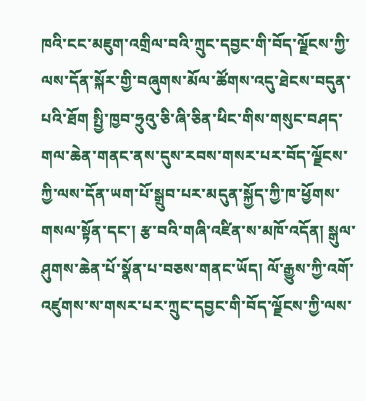ཁའི་ངང་མཇུག་འགྲིལ་བའི་ཀྲུང་དབྱང་གི་བོད་ལྗོངས་ཀྱི་ལས་དོན་སྐོར་གྱི་བཞུགས་མོལ་ཚོགས་འདུ་ཐེངས་བདུན་པའི་ཐོག སྤྱི་ཁྱབ་ཧྲུའུ་ཅི་ཞི་ཅིན་ཕིང་གིས་གསུང་བཤད་གལ་ཆེན་གནང་ནས་དུས་རབས་གསར་པར་བོད་ལྗོངས་ཀྱི་ལས་དོན་ཡག་པོ་སྒྲུབ་པར་མདུན་སྐྱོད་ཀྱི་ཁ་ཕྱོགས་གསལ་སྟོན་དང་། རྩ་བའི་གཞི་འཛིན་ས་མཁོ་འདོན། སྒུལ་ཤུགས་ཆེན་པོ་སྣོན་པ་བཅས་གནང་ཡོད། ལོ་རྒྱུས་ཀྱི་འགོ་འཛུགས་ས་གསར་པར་ཀྲུང་དབྱང་གི་བོད་ལྗོངས་ཀྱི་ལས་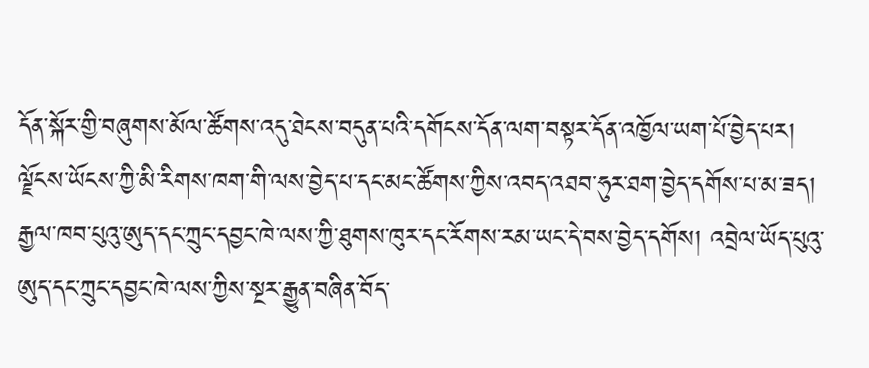དོན་སྐོར་གྱི་བཞུགས་མོལ་ཚོགས་འདུ་ཐེངས་བདུན་པའི་དགོངས་དོན་ལག་བསྟར་དོན་འཁྱོལ་ཡག་པོ་བྱེད་པར། ལྗོངས་ཡོངས་ཀྱི་མི་རིགས་ཁག་གི་ལས་བྱེད་པ་དང་མང་ཚོགས་ཀྱིས་འབད་འཐབ་ཧུར་ཐག་བྱེད་དགོས་པ་མ་ཟད། རྒྱལ་ཁབ་པུའུ་ཨུད་དང་ཀྲུང་དབྱང་ཁེ་ལས་ཀྱི་ཐུགས་ཁུར་དང་རོགས་རམ་ཡང་དེ་བས་བྱེད་དགོས། འབྲེལ་ཡོད་པུའུ་ཨུད་དང་ཀྲུང་དབྱང་ཁེ་ལས་ཀྱིས་སྔར་རྒྱུན་བཞིན་བོད་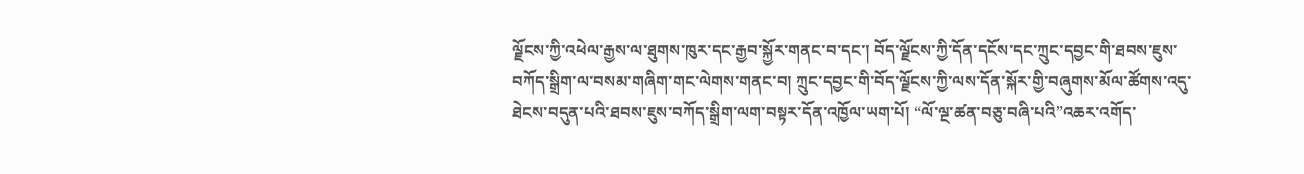ལྗོངས་ཀྱི་འཕེལ་རྒྱས་ལ་ཐུགས་ཁུར་དང་རྒྱབ་སྐྱོར་གནང་བ་དང་། བོད་ལྗོངས་ཀྱི་དོན་དངོས་དང་ཀྲུང་དབྱང་གི་ཐབས་ཇུས་བཀོད་སྒྲིག་ལ་བསམ་གཞིག་གང་ལེགས་གནང་བ། ཀྲུང་དབྱང་གི་བོད་ལྗོངས་ཀྱི་ལས་དོན་སྐོར་གྱི་བཞུགས་མོལ་ཚོགས་འདུ་ཐེངས་བདུན་པའི་ཐབས་ཇུས་བཀོད་སྒྲིག་ལག་བསྟར་དོན་འཁྱོལ་ཡག་པོ། “ལོ་ལྔ་ཚན་བཅུ་བཞི་པའི”འཆར་འགོད་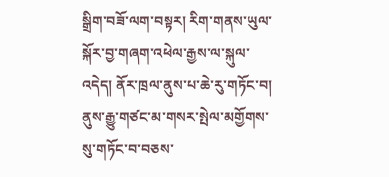སྒྲིག་བཟོ་ལག་བསྟར། རིག་གནས་ཡུལ་སྐོར་བྱ་གཞག་འཕེལ་རྒྱས་ལ་སྐུལ་འདེད། ནོར་ཁྲལ་ནུས་པ་ཆེ་རུ་གཏོང་བ། ནུས་རྒྱུ་གཙང་མ་གསར་སྤེལ་མགྱོགས་སུ་གཏོང་བ་བཅས་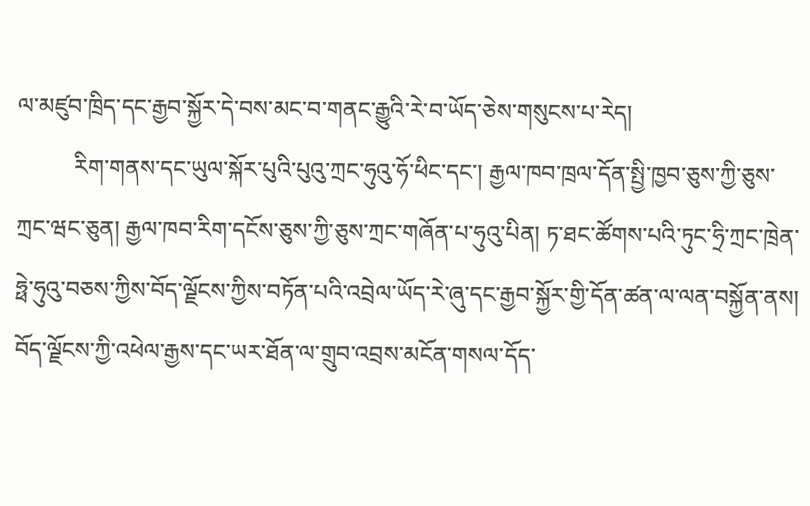ལ་མཛུབ་ཁྲིད་དང་རྒྱབ་སྐྱོར་དེ་བས་མང་བ་གནང་རྒྱུའི་རེ་བ་ཡོད་ཅེས་གསུངས་པ་རེད།
          རིག་གནས་དང་ཡུལ་སྐོར་པུའི་པུའུ་ཀྲང་ཧུའུ་ཧོ་ཕིང་དང་། རྒྱལ་ཁབ་ཁྲལ་དོན་སྤྱི་ཁྱབ་ཅུས་ཀྱི་ཅུས་ཀྲང་ཝང་ཅུན། རྒྱལ་ཁབ་རིག་དངོས་ཅུས་ཀྱི་ཅུས་ཀྲང་གཞོན་པ་ཧུའུ་པིན། ཏ་ཐང་ཚོགས་པའི་ཏུང་ཧྲི་ཀྲང་ཁྲེན་ཧྥེ་ཧུའུ་བཅས་ཀྱིས་བོད་ལྗོངས་ཀྱིས་བཏོན་པའི་འབྲེལ་ཡོད་རེ་ཞུ་དང་རྒྱབ་སྐྱོར་གྱི་དོན་ཚན་ལ་ལན་བསྐྱོན་ནས། བོད་ལྗོངས་ཀྱི་འཕེལ་རྒྱས་དང་ཡར་ཐོན་ལ་གྲུབ་འབྲས་མངོན་གསལ་དོད་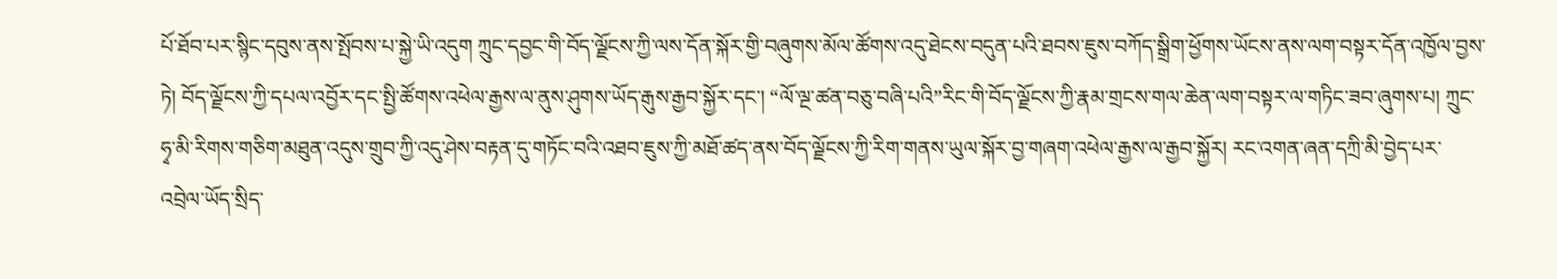པོ་ཐོབ་པར་སྙིང་དབུས་ནས་སྤོབས་པ་སྐྱེ་ཡི་འདུག ཀྲུང་དབྱང་གི་བོད་ལྗོངས་ཀྱི་ལས་དོན་སྐོར་གྱི་བཞུགས་མོལ་ཚོགས་འདུ་ཐེངས་བདུན་པའི་ཐབས་ཇུས་བཀོད་སྒྲིག་ཕྱོགས་ཡོངས་ནས་ལག་བསྟར་དོན་འཁྱོལ་བྱས་ཏེ། བོད་ལྗོངས་ཀྱི་དཔལ་འབྱོར་དང་སྤྱི་ཚོགས་འཕེལ་རྒྱས་ལ་ནུས་ཤུགས་ཡོད་རྒུས་རྒྱབ་སྐྱོར་དང་། “ལོ་ལྔ་ཚན་བཅུ་བཞི་པའི”རིང་གི་བོད་ལྗོངས་ཀྱི་རྣམ་གྲངས་གལ་ཆེན་ལག་བསྟར་ལ་གཏིང་ཟབ་ཞུགས་པ། ཀྲུང་ཧྭ་མི་རིགས་གཅིག་མཐུན་འདུས་གྲུབ་ཀྱི་འདུ་ཤེས་བརྟན་དུ་གཏོང་བའི་འཐབ་ཇུས་ཀྱི་མཐོ་ཚད་ནས་བོད་ལྗོངས་ཀྱི་རིག་གནས་ཡུལ་སྐོར་བྱ་གཞག་འཕེལ་རྒྱས་ལ་རྒྱབ་སྐྱོར། རང་འགན་ཞན་དཀྲི་མི་བྱེད་པར་འབྲེལ་ཡོད་སྲིད་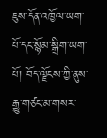ཇུས་དོན་འཁྱོལ་ཡག་པོ་དང་སྙོམ་སྒྲིག་ཡག་པོ། བོད་ལྗོངས་ཀྱི་ནུས་རྒྱུ་གཙང་མ་གསར་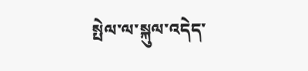སྤེལ་ལ་སྐུལ་འདེད་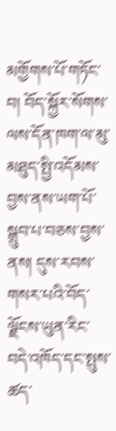མགྱོགས་པོ་གཏོང་བ། བོད་སྐྱོར་སོགས་ལས་དོན་ཁག་ལ་མུ་མཐུད་སྤྱི་འདོམས་བྱས་ནས་ཡག་པོ་སྒྲུབ་པ་བཅས་བྱས་ནས། དུས་རབས་གསར་པའི་བོད་ལྗོངས་ཡུན་རིང་བདེ་འཁོད་དང་སྤུས་ཚད་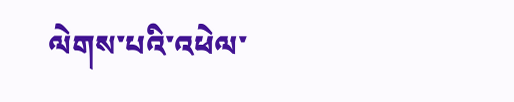ལེགས་པའི་འཕེལ་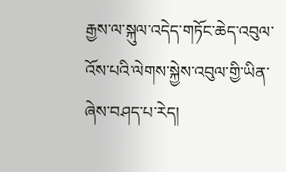རྒྱས་ལ་སྐུལ་འདེད་གཏོང་ཆེད་འབུལ་འོས་པའི་ལེགས་སྐྱེས་འབུལ་གྱི་ཡིན་ཞེས་བཤད་པ་རེད།